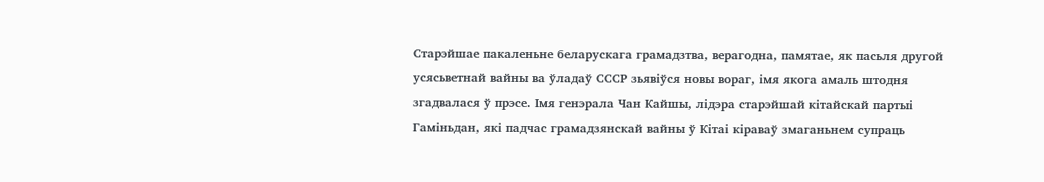Старэйшае пакаленьне беларускага грамадзтва, верагодна, памятае, як пасьля другой усясьветнай вайны ва ўладаў СССР зьявіўся новы вораг, імя якога амаль штодня згадвалася ў прэсе. Імя генэрала Чан Кайшы, лідэра старэйшай кітайскай партыі Гаміньдан, які падчас грамадзянскай вайны ў Кітаі кіраваў змаганьнем супраць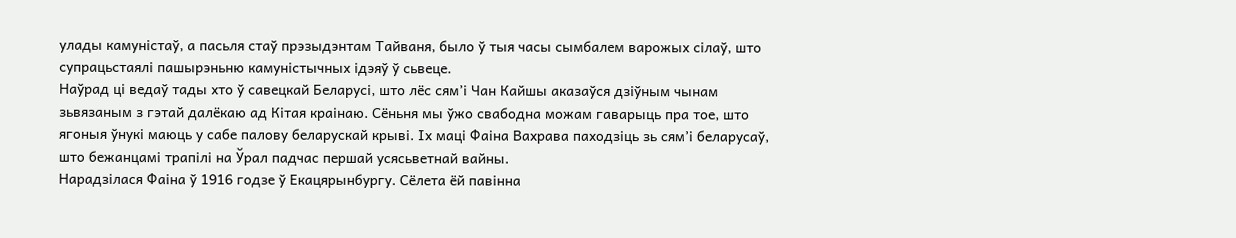улады камуністаў, а пасьля стаў прэзыдэнтам Тайваня, было ў тыя часы сымбалем варожых сілаў, што супрацьстаялі пашырэньню камуністычных ідэяў ў сьвеце.
Наўрад ці ведаў тады хто ў савецкай Беларусі, што лёс сям’і Чан Кайшы аказаўся дзіўным чынам зьвязаным з гэтай далёкаю ад Кітая краінаю. Сёньня мы ўжо свабодна можам гаварыць пра тое, што ягоныя ўнукі маюць у сабе палову беларускай крыві. Іх маці Фаіна Вахрава паходзіць зь сям’і беларусаў, што бежанцамі трапілі на Ўрал падчас першай усясьветнай вайны.
Нарадзілася Фаіна ў 1916 годзе ў Екацярынбургу. Сёлета ёй павінна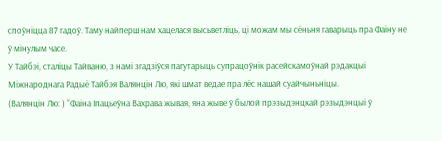споўніцца 87 гадоў. Таму найперш нам хацелася высьветліць, ці можам мы сёньня гаварыць пра Фаіну не ў мінулым часе.
У Тайбэі, сталіцы Тайваню, з намі згадзіўся пагутарыць супрацоўнік расейскамоўнай рэдакцыі Міжнароднага Радыё Тайбэя Валянцін Лю, які шмат ведае пра лёс нашай суайчыньніцы.
(Валянцін Лю: ) “Фаіна Іпацьеўна Вахрава жывая, яна жыве ў былой прэзыдэнцкай рэзыдэнцыі ў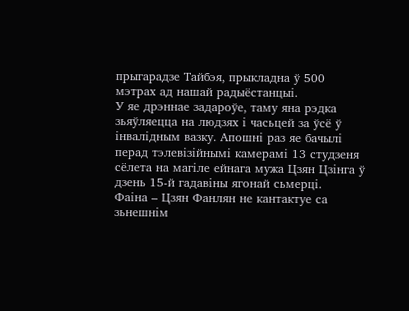прыгарадзе Тайбэя, прыкладна ў 500 мэтрах ад нашай радыёстанцыі.
У яе дрэннае задароўе, таму яна рэдка зьяўляецца на людзях і часьцей за ўсё ў інвалідным вазку. Апошні раз яе бачылі перад тэлевізійнымі камерамі 13 студзеня сёлета на магіле ейнага мужа Цзян Цзінга ў дзень 15-й гадавіны ягонай сьмерці.
Фаіна – Цзян Фанлян не кантактуе са зьнешнім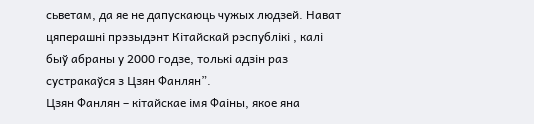сьветам, да яе не дапускаюць чужых людзей. Нават цяперашні прэзыдэнт Кітайскай рэспублікі , калі быў абраны у 2000 годзе, толькі адзін раз сустракаўся з Цзян Фанлян”.
Цзян Фанлян – кітайскае імя Фаіны, якое яна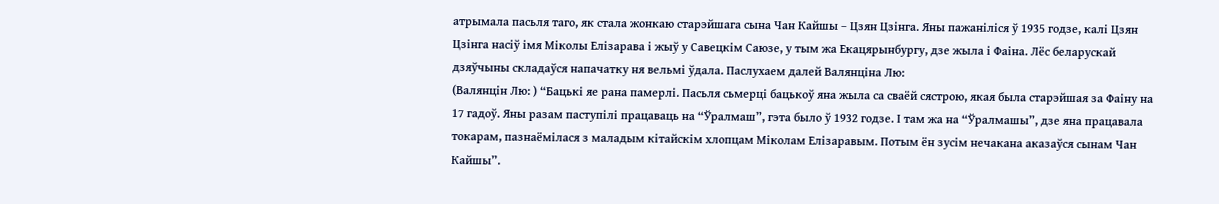атрымала пасьля таго, як стала жонкаю старэйшага сына Чан Кайшы – Цзян Цзінга. Яны пажаніліся ў 1935 годзе, калі Цзян Цзінга насіў імя Міколы Елізарава і жыў у Савецкім Саюзе, у тым жа Екацярынбургу, дзе жыла і Фаіна. Лёс беларускай дзяўчыны складаўся напачатку ня вельмі ўдала. Паслухаем далей Валянціна Лю:
(Валянцін Лю: ) “Бацькі яе рана памерлі. Пасьля сьмерці бацькоў яна жыла са сваёй сястрою, якая была старэйшая за Фаіну на 17 гадоў. Яны разам паступілі працаваць на “Ўралмаш”, гэта было ў 1932 годзе. І там жа на “Ўралмашы”, дзе яна працавала токарам, пазнаёмілася з маладым кітайскім хлопцам Міколам Елізаравым. Потым ён зусім нечакана аказаўся сынам Чан Кайшы”.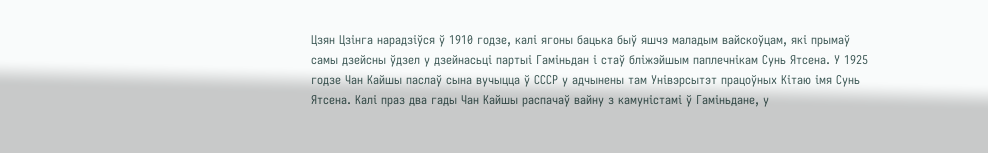Цзян Цзінга нарадзіўся ў 1910 годзе, калі ягоны бацька быў яшчэ маладым вайскоўцам, які прымаў самы дзейсны ўдзел у дзейнасьці партыі Гаміньдан і стаў бліжэйшым паплечнікам Сунь Ятсена. У 1925 годзе Чан Кайшы паслаў сына вучыцца ў СССР у адчынены там Унівэрсытэт працоўных Кітаю імя Сунь Ятсена. Калі праз два гады Чан Кайшы распачаў вайну з камуністамі ў Гаміньдане, у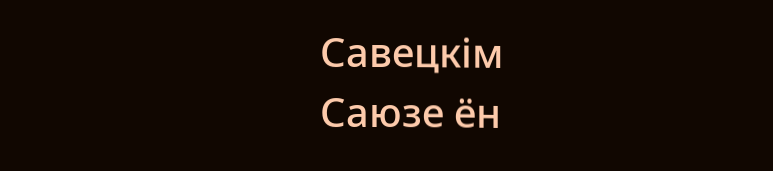Савецкім Саюзе ён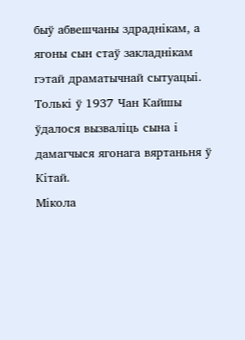быў абвешчаны здраднікам, а ягоны сын стаў закладнікам гэтай драматычнай сытуацыі. Толькі ў 1937 Чан Кайшы ўдалося вызваліць сына і дамагчыся ягонага вяртаньня ў Кітай.
Мікола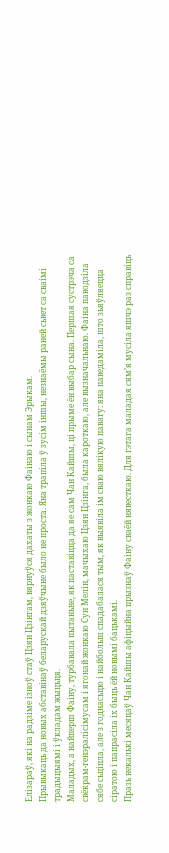Елізараў, які на радзіме ізноў стаў Цзян Цзінгам, вярнуўся дахаты з жонкаю Фаінаю і сынам Эрыкам.
Прывыкаць да новых абставінаў беларускай дзяўчыне было не проста. Яна трапіла ў зусім іншы, незнаёмы раней сьвет са сваімі традыцыямі і ўкладам жыцьця.
Маладых, а найперш Фаіну, турбавала пытаньне, як паставіцца да яе сам Чан Кайшы, ці прыме ён выбар сына. Першая сустрэча са свёкрам-генэралісімусам і ягонай жонкаю Сун Мелін, мачыхаю Цзян Цзінга, была кароткаю, але вызначальнаю. Фаіна паводзіла сябе сьціпла, але з годнасьцю і найбольш спадабалася тым, як выявіла ім сваю вялікую павагу: яна паведаміла, што зьяўляецца сіратою і папрасіла іх быць ёй новымі бацькамі.
Празь некалькі месяцаў Чан Кайшы афіцыйна прызнаў Фаіну сваёй нявесткаю. Для гэтага маладая сям’я мусіла яшчэ раз справіць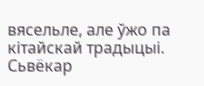вясельле, але ўжо па кітайскай традыцыі. Сьвёкар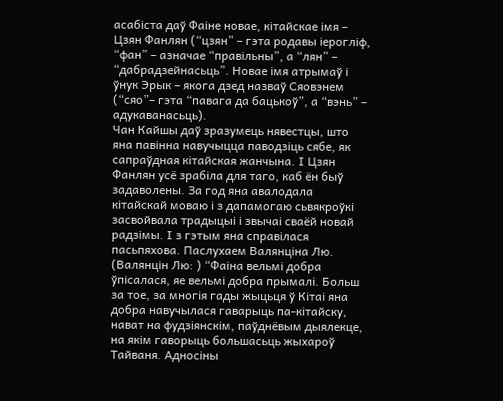асабіста даў Фаіне новае, кітайскае імя – Цзян Фанлян (“цзян” – гэта родавы іерогліф, “фан” – азначае “правільны”, а “лян” – “дабрадзейнасьць”. Новае імя атрымаў і ўнук Эрык – якога дзед назваў Сяовэнем (“сяо”– гэта “павага да бацькоў”, а “вэнь” – адукаванасьць).
Чан Кайшы даў зразумець нявестцы, што яна павінна навучыцца паводзіць сябе, як сапраўдная кітайская жанчына. І Цзян Фанлян усё зрабіла для таго, каб ён быў задаволены. За год яна авалодала кітайскай моваю і з дапамогаю сьвякроўкі засвойвала традыцыі і звычаі сваёй новай радзімы. І з гэтым яна справілася пасьпяхова. Паслухаем Валянціна Лю.
(Валянцін Лю: ) “Фаіна вельмі добра ўпісалася, яе вельмі добра прымалі. Больш за тое, за многія гады жыцьця ў Кітаі яна добра навучылася гаварыць па-кітайску, нават на фудзіянскім, паўднёвым дыялекце, на якім гаворыць большасьць жыхароў Тайваня. Адносіны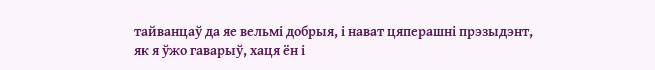тайванцаў да яе вельмі добрыя, і нават цяперашні прэзыдэнт, як я ўжо гаварыў, хаця ён і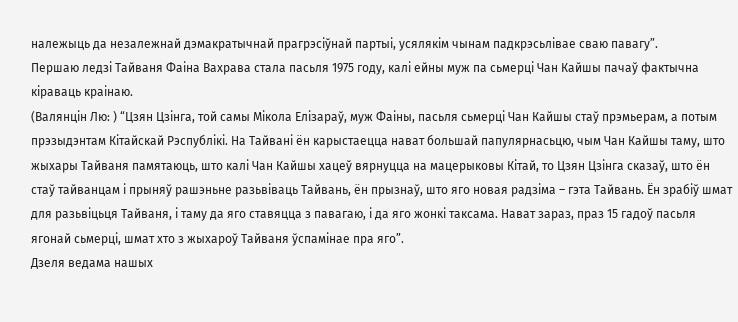належыць да незалежнай дэмакратычнай прагрэсіўнай партыі, усялякім чынам падкрэсьлівае сваю павагу”.
Першаю ледзі Тайваня Фаіна Вахрава стала пасьля 1975 году, калі ейны муж па сьмерці Чан Кайшы пачаў фактычна кіраваць краінаю.
(Валянцін Лю: ) “Цзян Цзінга, той самы Мікола Елізараў, муж Фаіны, пасьля сьмерці Чан Кайшы стаў прэмьерам, а потым прэзыдэнтам Кітайскай Рэспублікі. На Тайвані ён карыстаецца нават большай папулярнасьцю, чым Чан Кайшы таму, што жыхары Тайваня памятаюць, што калі Чан Кайшы хацеў вярнуцца на мацерыковы Кітай, то Цзян Цзінга сказаў, што ён стаў тайванцам і прыняў рашэньне разьвіваць Тайвань, ён прызнаў, што яго новая радзіма – гэта Тайвань. Ён зрабіў шмат для разьвіцьця Тайваня, і таму да яго ставяцца з павагаю, і да яго жонкі таксама. Нават зараз, праз 15 гадоў пасьля ягонай сьмерці, шмат хто з жыхароў Тайваня ўспамінае пра яго”.
Дзеля ведама нашых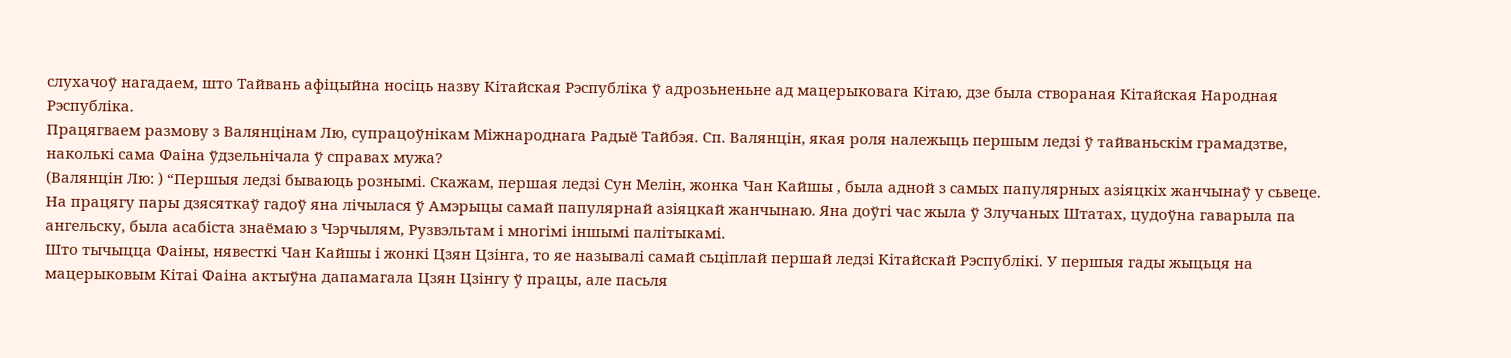слухачоў нагадаем, што Тайвань афіцыйна носіць назву Кітайская Рэспубліка ў адрозьненьне ад мацерыковага Кітаю, дзе была створаная Кітайская Народная Рэспубліка.
Працягваем размову з Валянцінам Лю, супрацоўнікам Міжнароднага Радыё Тайбэя. Сп. Валянцін, якая роля належыць першым ледзі ў тайваньскім грамадзтве, наколькі сама Фаіна ўдзельнічала ў справах мужа?
(Валянцін Лю: ) “Першыя ледзі бываюць рознымі. Скажам, першая ледзі Сун Мелін, жонка Чан Кайшы , была адной з самых папулярных азіяцкіх жанчынаў у сьвеце. На працягу пары дзясяткаў гадоў яна лічылася ў Амэрыцы самай папулярнай азіяцкай жанчынаю. Яна доўгі час жыла ў Злучаных Штатах, цудоўна гаварыла па ангельску, была асабіста знаёмаю з Чэрчылям, Рузвэльтам і многімі іншымі палітыкамі.
Што тычыцца Фаіны, нявесткі Чан Кайшы і жонкі Цзян Цзінга, то яе называлі самай сьціплай першай ледзі Кітайскай Рэспублікі. У першыя гады жыцьця на мацерыковым Кітаі Фаіна актыўна дапамагала Цзян Цзінгу ў працы, але пасьля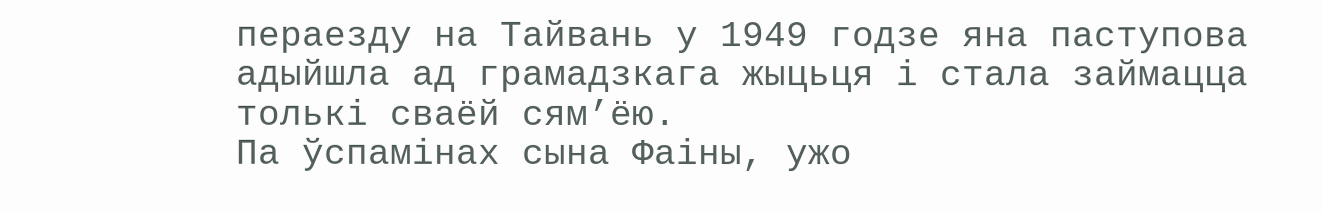пераезду на Тайвань у 1949 годзе яна паступова адыйшла ад грамадзкага жыцьця і стала займацца толькі сваёй сям’ёю.
Па ўспамінах сына Фаіны, ужо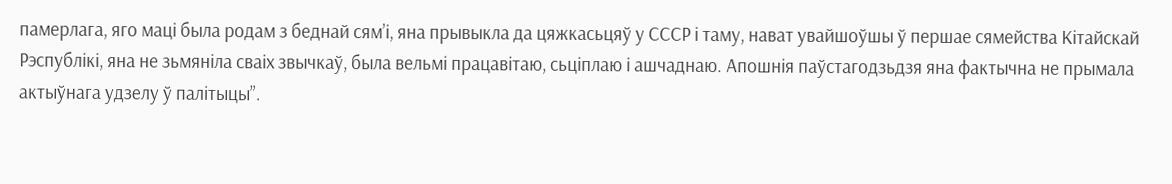памерлага, яго маці была родам з беднай сям’і, яна прывыкла да цяжкасьцяў у СССР і таму, нават увайшоўшы ў першае сямейства Кітайскай Рэспублікі, яна не зьмяніла сваіх звычкаў, была вельмі працавітаю, сьціплаю і ашчаднаю. Апошнія паўстагодзьдзя яна фактычна не прымала актыўнага удзелу ў палітыцы”.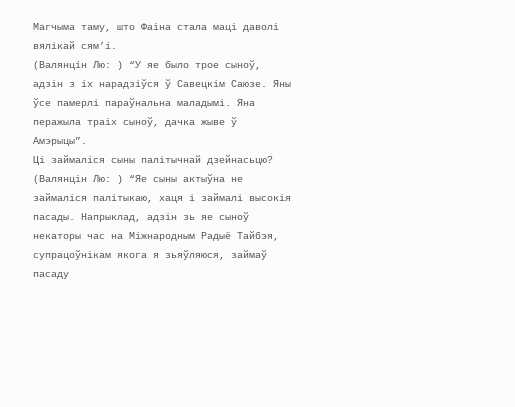Магчыма таму, што Фаіна стала маці даволі вялікай сям’і.
(Валянцін Лю: ) “У яе было трое сыноў, адзін з іх нарадзіўся ў Савецкім Саюзе. Яны ўсе памерлі параўнальна маладымі. Яна перажыла траіх сыноў, дачка жыве ў Амэрыцы”.
Ці займаліся сыны палітычнай дзейнасьцю?
(Валянцін Лю: ) “Яе сыны актыўна не займаліся палітыкаю, хаця і займалі высокія пасады. Напрыклад, адзін зь яе сыноў некаторы час на Міжнародным Радыё Тайбэя, супрацоўнікам якога я зьяўляюся, займаў пасаду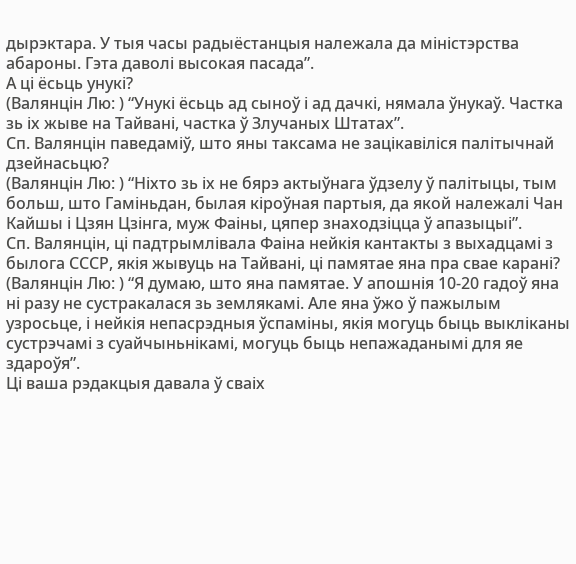дырэктара. У тыя часы радыёстанцыя належала да міністэрства абароны. Гэта даволі высокая пасада”.
А ці ёсьць унукі?
(Валянцін Лю: ) “Унукі ёсьць ад сыноў і ад дачкі, нямала ўнукаў. Частка зь іх жыве на Тайвані, частка ў Злучаных Штатах”.
Сп. Валянцін паведаміў, што яны таксама не зацікавіліся палітычнай дзейнасьцю?
(Валянцін Лю: ) “Ніхто зь іх не бярэ актыўнага ўдзелу ў палітыцы, тым больш, што Гаміньдан, былая кіроўная партыя, да якой належалі Чан Кайшы і Цзян Цзінга, муж Фаіны, цяпер знаходзіцца ў апазыцыі”.
Сп. Валянцін, ці падтрымлівала Фаіна нейкія кантакты з выхадцамі з былога СССР, якія жывуць на Тайвані, ці памятае яна пра свае карані?
(Валянцін Лю: ) “Я думаю, што яна памятае. У апошнія 10-20 гадоў яна ні разу не сустракалася зь землякамі. Але яна ўжо ў пажылым узросьце, і нейкія непасрэдныя ўспаміны, якія могуць быць выкліканы сустрэчамі з суайчыньнікамі, могуць быць непажаданымі для яе здароўя”.
Ці ваша рэдакцыя давала ў сваіх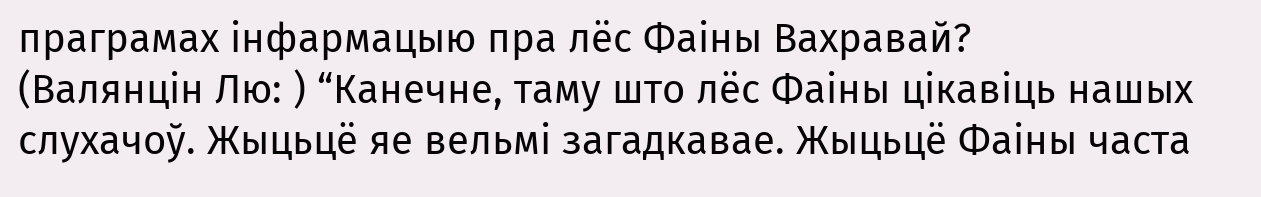праграмах інфармацыю пра лёс Фаіны Вахравай?
(Валянцін Лю: ) “Канечне, таму што лёс Фаіны цікавіць нашых слухачоў. Жыцьцё яе вельмі загадкавае. Жыцьцё Фаіны часта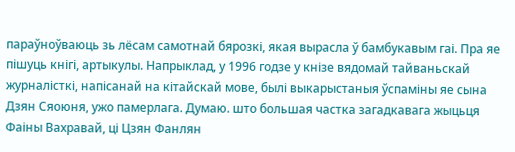параўноўваюць зь лёсам самотнай бярозкі, якая вырасла ў бамбукавым гаі. Пра яе пішуць кнігі, артыкулы. Напрыклад, у 1996 годзе у кнізе вядомай тайваньскай журналісткі, напісанай на кітайскай мове, былі выкарыстаныя ўспаміны яе сына Дзян Сяоюня, ужо памерлага. Думаю. што большая частка загадкавага жыцьця Фаіны Вахравай, ці Цзян Фанлян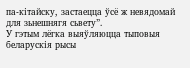па-кітайску, застаецца ўсё ж невядомай для зьнешнягя сьвету”.
У гэтым лёгка выяўляюцца тыповыя беларускія рысы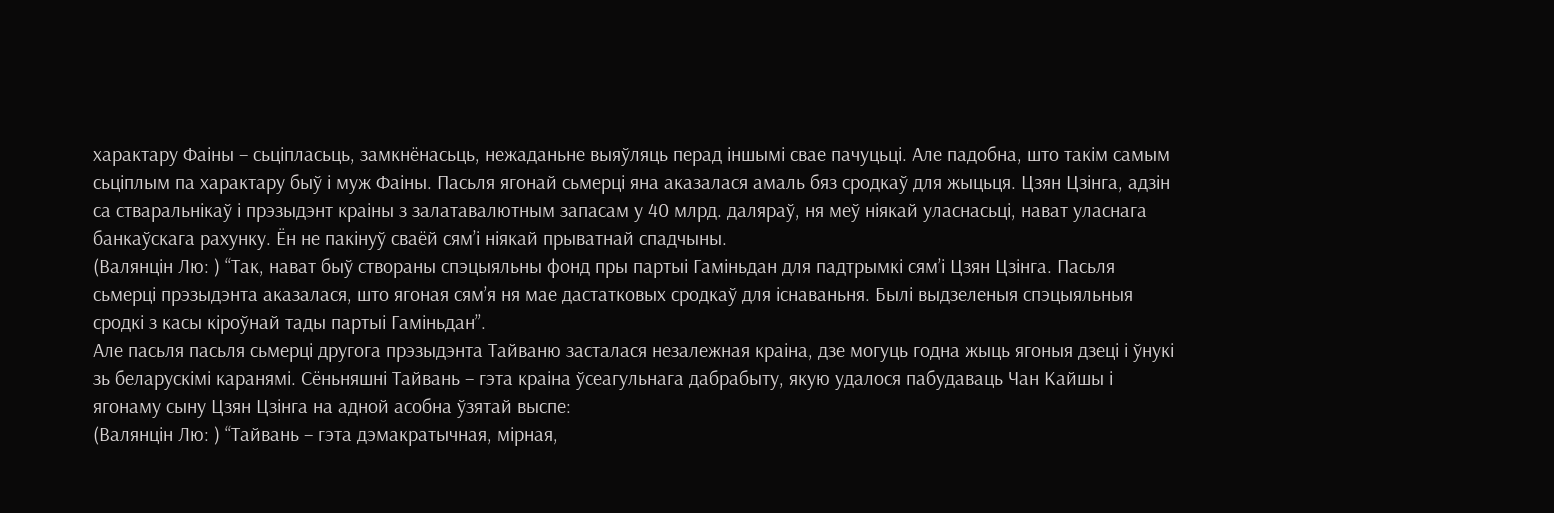характару Фаіны – сьціпласьць, замкнёнасьць, нежаданьне выяўляць перад іншымі свае пачуцьці. Але падобна, што такім самым сьціплым па характару быў і муж Фаіны. Пасьля ягонай сьмерці яна аказалася амаль бяз сродкаў для жыцьця. Цзян Цзінга, адзін са стваральнікаў і прэзыдэнт краіны з залатавалютным запасам у 40 млрд. даляраў, ня меў ніякай уласнасьці, нават уласнага банкаўскага рахунку. Ён не пакінуў сваёй сям’і ніякай прыватнай спадчыны.
(Валянцін Лю: ) “Так, нават быў створаны спэцыяльны фонд пры партыі Гаміньдан для падтрымкі сям’і Цзян Цзінга. Пасьля сьмерці прэзыдэнта аказалася, што ягоная сям’я ня мае дастатковых сродкаў для існаваньня. Былі выдзеленыя спэцыяльныя сродкі з касы кіроўнай тады партыі Гаміньдан”.
Але пасьля пасьля сьмерці другога прэзыдэнта Тайваню засталася незалежная краіна, дзе могуць годна жыць ягоныя дзеці і ўнукі зь беларускімі каранямі. Сёньняшні Тайвань – гэта краіна ўсеагульнага дабрабыту, якую удалося пабудаваць Чан Кайшы і ягонаму сыну Цзян Цзінга на адной асобна ўзятай выспе:
(Валянцін Лю: ) “Тайвань – гэта дэмакратычная, мірная,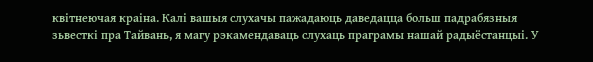квітнеючая краіна. Калі вашыя слухачы пажадаюць даведацца больш падрабязныя зьвесткі пра Тайвань, я магу рэкамендаваць слухаць праграмы нашай радыёстанцыі. У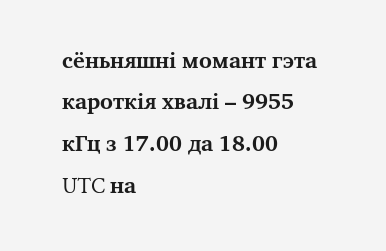сёньняшні момант гэта кароткія хвалі – 9955 кГц з 17.00 да 18.00 UTC на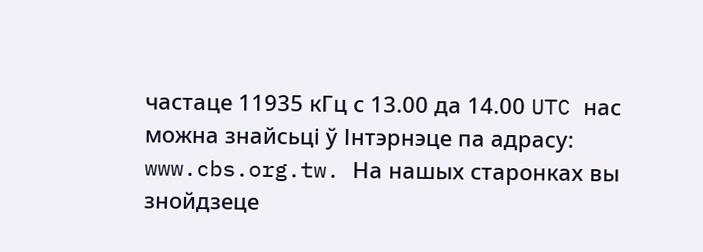частаце 11935 кГц с 13.00 да 14.00 UTC нас можна знайсьці ў Інтэрнэце па адрасу: www.cbs.org.tw. На нашых старонках вы знойдзеце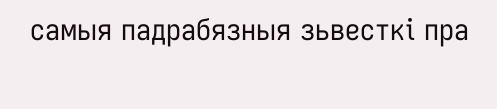самыя падрабязныя зьвесткі пра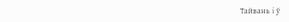Тайвань і ў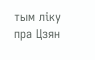тым ліку пра Цзян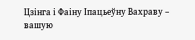Цзінга і Фаіну Іпацьеўну Вахраву – вашую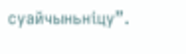суайчыньніцу”.